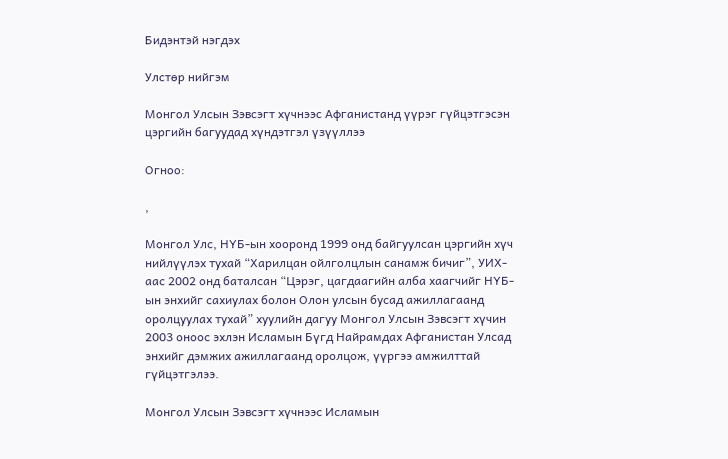Бидэнтэй нэгдэх

Улстөр нийгэм

Монгол Улсын Зэвсэгт хүчнээс Афганистанд үүрэг гүйцэтгэсэн цэргийн багуудад хүндэтгэл үзүүллээ

Огноо:

,

Монгол Улс, НҮБ-ын хооронд 1999 онд байгуулсан цэргийн хүч нийлүүлэх тухай “Харилцан ойлголцлын санамж бичиг”, УИХ-аас 2002 онд баталсан “Цэрэг, цагдаагийн алба хаагчийг НҮБ-ын энхийг сахиулах болон Олон улсын бусад ажиллагаанд оролцуулах тухай” хуулийн дагуу Монгол Улсын Зэвсэгт хүчин 2003 оноос эхлэн Исламын Бүгд Найрамдах Афганистан Улсад энхийг дэмжих ажиллагаанд оролцож, үүргээ амжилттай гүйцэтгэлээ.

Монгол Улсын Зэвсэгт хүчнээс Исламын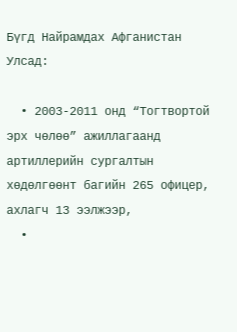Бүгд Найрамдах Афганистан Улсад:

  • 2003-2011 онд “Тогтвортой эрх чөлөө” ажиллагаанд артиллерийн сургалтын хөдөлгөөнт багийн 265 офицер, ахлагч 13 ээлжээр,
  •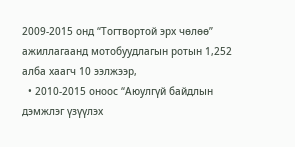2009-2015 онд “Тогтвортой эрх чөлөө” ажиллагаанд мотобуудлагын ротын 1,252 алба хаагч 10 ээлжээр,
  • 2010-2015 оноос “Аюулгүй байдлын дэмжлэг үзүүлэх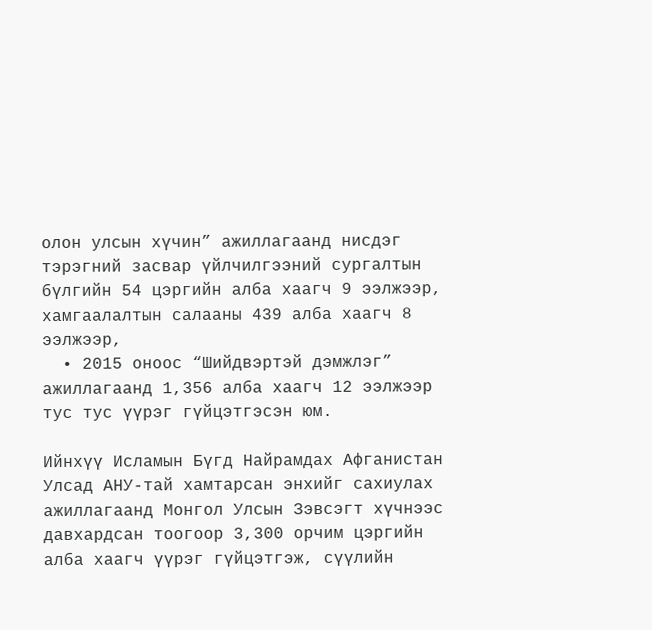олон улсын хүчин” ажиллагаанд нисдэг тэрэгний засвар үйлчилгээний сургалтын бүлгийн 54 цэргийн алба хаагч 9 ээлжээр, хамгаалалтын салааны 439 алба хаагч 8 ээлжээр,
  • 2015 оноос “Шийдвэртэй дэмжлэг” ажиллагаанд 1,356 алба хаагч 12 ээлжээр тус тус үүрэг гүйцэтгэсэн юм.

Ийнхүү Исламын Бүгд Найрамдах Афганистан Улсад АНУ-тай хамтарсан энхийг сахиулах ажиллагаанд Монгол Улсын Зэвсэгт хүчнээс давхардсан тоогоор 3,300 орчим цэргийн алба хаагч үүрэг гүйцэтгэж, сүүлийн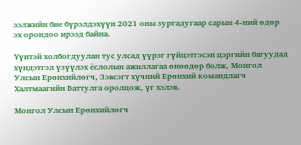ээлжийн бие бүрэлдэхүүн 2021 оны зургадугаар сарын 4-ний өдөр эх орондоо ирээд байна.

Үүнтэй холбогдуулан тус улсад үүрэг гүйцэтгэсэн цэргийн багуудад хүндэтгэл үзүүлэх ёслолын ажиллагаа өнөөдөр болж, Монгол Улсын Ерөнхийлөгч, Зэвсэгт хүчний Ерөнхий командлагч Халтмаагийн Баттулга оролцож, үг хэлэв.

Монгол Улсын Ерөнхийлөгч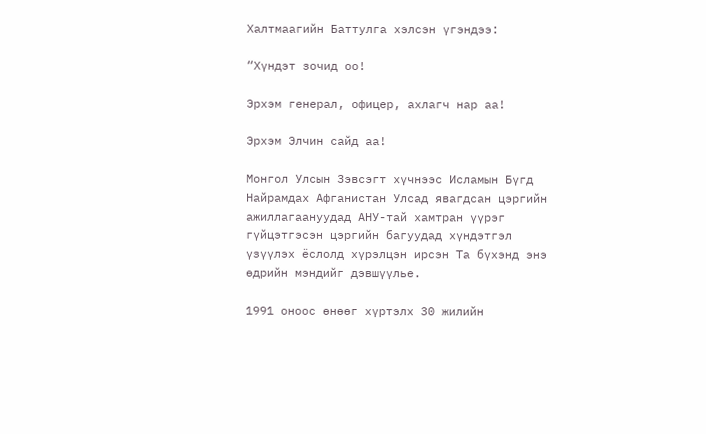Халтмаагийн Баттулга хэлсэн үгэндээ:

“Хүндэт зочид оо!

Эрхэм генерал, офицер, ахлагч нар аа!

Эрхэм Элчин сайд аа!

Монгол Улсын Зэвсэгт хүчнээс Исламын Бүгд Найрамдах Афганистан Улсад явагдсан цэргийн ажиллагаануудад АНУ-тай хамтран үүрэг гүйцэтгэсэн цэргийн багуудад хүндэтгэл үзүүлэх ёслолд хүрэлцэн ирсэн Та бүхэнд энэ өдрийн мэндийг дэвшүүлье.

1991 оноос өнөөг хүртэлх 30 жилийн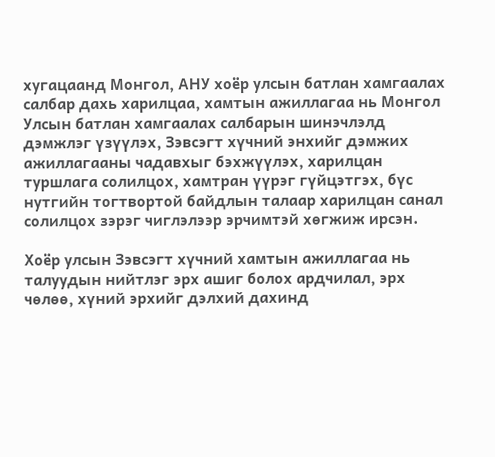хугацаанд Монгол, АНУ хоёр улсын батлан хамгаалах салбар дахь харилцаа, хамтын ажиллагаа нь Монгол Улсын батлан хамгаалах салбарын шинэчлэлд дэмжлэг үзүүлэх, Зэвсэгт хүчний энхийг дэмжих ажиллагааны чадавхыг бэхжүүлэх, харилцан туршлага солилцох, хамтран үүрэг гүйцэтгэх, бүс нутгийн тогтвортой байдлын талаар харилцан санал солилцох зэрэг чиглэлээр эрчимтэй хөгжиж ирсэн.

Хоёр улсын Зэвсэгт хүчний хамтын ажиллагаа нь талуудын нийтлэг эрх ашиг болох ардчилал, эрх чөлөө, хүний эрхийг дэлхий дахинд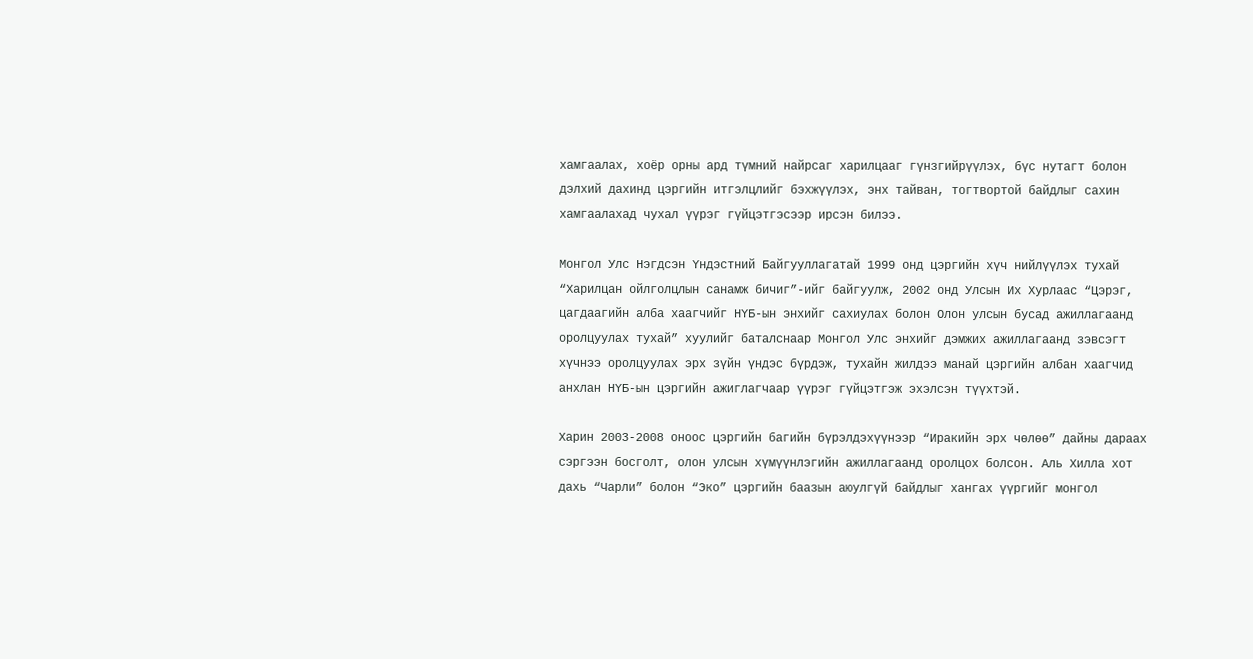хамгаалах, хоёр орны ард түмний найрсаг харилцааг гүнзгийрүүлэх, бүс нутагт болон дэлхий дахинд цэргийн итгэлцлийг бэхжүүлэх, энх тайван, тогтвортой байдлыг сахин хамгаалахад чухал үүрэг гүйцэтгэсээр ирсэн билээ.

Монгол Улс Нэгдсэн Үндэстний Байгууллагатай 1999 онд цэргийн хүч нийлүүлэх тухай “Харилцан ойлголцлын санамж бичиг”-ийг байгуулж, 2002 онд Улсын Их Хурлаас “Цэрэг, цагдаагийн алба хаагчийг НҮБ-ын энхийг сахиулах болон Олон улсын бусад ажиллагаанд оролцуулах тухай” хуулийг баталснаар Монгол Улс энхийг дэмжих ажиллагаанд зэвсэгт хүчнээ оролцуулах эрх зүйн үндэс бүрдэж, тухайн жилдээ манай цэргийн албан хаагчид анхлан НҮБ-ын цэргийн ажиглагчаар үүрэг гүйцэтгэж эхэлсэн түүхтэй.

Харин 2003-2008 оноос цэргийн багийн бүрэлдэхүүнээр “Иракийн эрх чөлөө” дайны дараах сэргээн босголт, олон улсын хүмүүнлэгийн ажиллагаанд оролцох болсон. Аль Хилла хот дахь “Чарли” болон “Эко” цэргийн баазын аюулгүй байдлыг хангах үүргийг монгол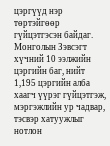цэргүүд нэр төртэйгөөр гүйцэтгэсэн байдаг. Монголын Зэвсэгт хүчний 10 ээлжийн цэргийн баг, нийт 1,195 цэргийн алба хаагч үүрэг гүйцэтгэж, мэргэжлийн ур чадвар, тэсвэр хатуужлыг нотлон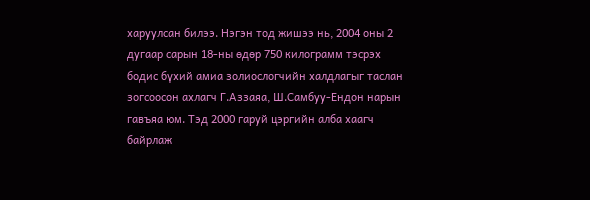харуулсан билээ. Нэгэн тод жишээ нь, 2004 оны 2 дугаар сарын 18-ны өдөр 750 килограмм тэсрэх бодис бүхий амиа золиослогчийн халдлагыг таслан зогсоосон ахлагч Г.Аззаяа, Ш.Самбуу-Ендон нарын гавъяа юм. Тэд 2000 гаруй цэргийн алба хаагч байрлаж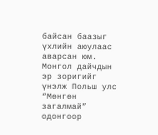байсан баазыг үхлийн аюулаас аварсан юм. Монгол дайчдын эр зоригийг үнэлж Польш улс “Мөнгөн загалмай” одонгоор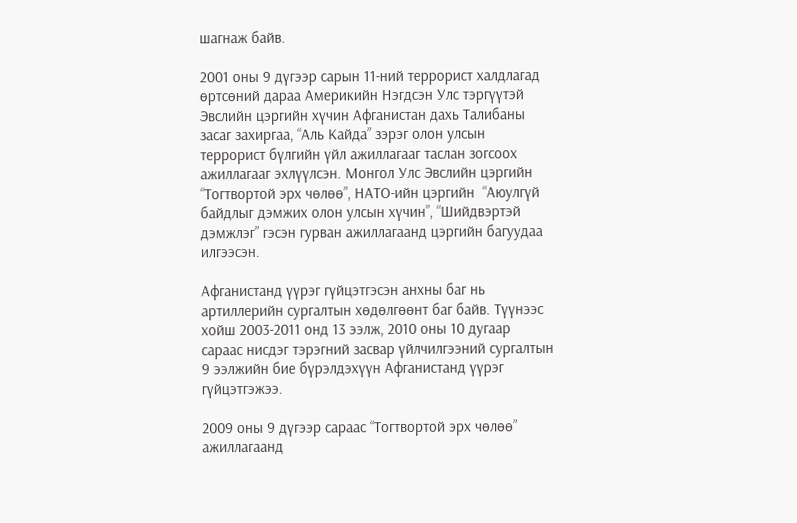шагнаж байв.

2001 оны 9 дүгээр сарын 11-ний террорист халдлагад өртсөний дараа Америкийн Нэгдсэн Улс тэргүүтэй Эвслийн цэргийн хүчин Афганистан дахь Талибаны засаг захиргаа, “Аль Кайда” зэрэг олон улсын террорист бүлгийн үйл ажиллагааг таслан зогсоох ажиллагааг эхлүүлсэн. Монгол Улс Эвслийн цэргийн “Тогтвортой эрх чөлөө”, НАТО-ийн цэргийн  “Аюулгүй байдлыг дэмжих олон улсын хүчин”, “Шийдвэртэй дэмжлэг” гэсэн гурван ажиллагаанд цэргийн багуудаа илгээсэн.

Афганистанд үүрэг гүйцэтгэсэн анхны баг нь артиллерийн сургалтын хөдөлгөөнт баг байв. Түүнээс хойш 2003-2011 онд 13 ээлж, 2010 оны 10 дугаар сараас нисдэг тэрэгний засвар үйлчилгээний сургалтын 9 ээлжийн бие бүрэлдэхүүн Афганистанд үүрэг гүйцэтгэжээ.

2009 оны 9 дүгээр сараас “Тогтвортой эрх чөлөө” ажиллагаанд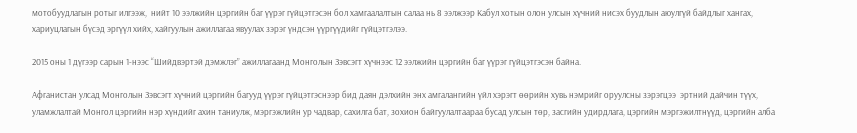мотобуудлагын ротыг илгээж,  нийт 10 ээлжийн цэргийн баг үүрэг гүйцэтгэсэн бол хамгаалалтын салаа нь 8 ээлжээр Кабул хотын олон улсын хүчний нисэх буудлын аюулгүй байдлыг хангах, хариуцлагын бүсэд эргүүл хийх, хайгуулын ажиллагаа явуулах зэрэг үндсэн үүргүүдийг гүйцэтгэлээ.

2015 оны 1 дүгээр сарын 1-нээс “Шийдвэртэй дэмжлэг” ажиллагаанд Монголын Зэвсэгт хүчнээс 12 ээлжийн цэргийн баг үүрэг гүйцэтгэсэн байна.

Афганистан улсад Монголын Зэвсэгт хүчний цэргийн багууд үүрэг гүйцэтгэснээр бид даян дэлхийн энх амгалангийн үйл хэрэгт өөрийн хувь нэмрийг оруулсны зэрэгцээ  эртний дайчин түүх, уламжлалтай Монгол цэргийн нэр хүндийг ахин таниулж, мэргэжлийн ур чадвар, сахилга бат, зохион байгуулалтаараа бусад улсын төр, засгийн удирдлага, цэргийн мэргэжилтнүүд, цэргийн алба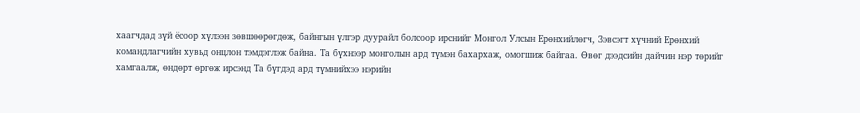хаагчдад зүй ёсоор хүлээн зөвшөөрөгдөж, байнгын үлгэр дуурайл болсоор ирснийг Монгол Улсын Ерөнхийлөгч, Зэвсэгт хүчний Ерөнхий командлагчийн хувьд онцлон тэмдэглэж байна. Та бүхнээр монголын ард түмэн бахархаж, омогшиж байгаа. Өвөг дээдсийн дайчин нэр төрийг хамгаалж, өндөрт өргөж ирсэнд Та бүгдэд ард түмнийхээ нэрийн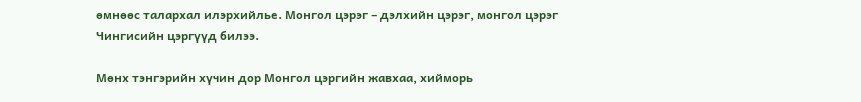өмнөөс талархал илэрхийлье. Монгол цэрэг – дэлхийн цэрэг, монгол цэрэг Чингисийн цэргүүд билээ.

Мөнх тэнгэрийн хүчин дор Монгол цэргийн жавхаа, хийморь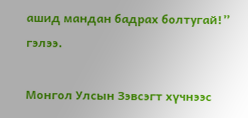ашид мандан бадрах болтугай!” гэлээ.

Монгол Улсын Зэвсэгт хүчнээс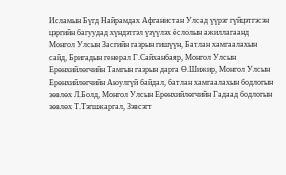Исламын Бүгд Найрамдах Афганистан Улсад үүрэг гүйцэтгэсэн цэргийн багуудад хүндэтгэл үзүүлэх ёслолын ажиллагаанд Монгол Улсын Засгийн газрын гишүүн, Батлан хамгаалахын сайд, Бригадын генерал Г.Сайханбаяр, Монгол Улсын Ерөнхийлөгчийн Тамгын газрын дарга Ө.Шижир, Монгол Улсын Ерөнхийлөгчийн Аюулгүй байдал, батлан хамгаалахын бодлогын зөвлөх Л.Болд, Монгол Улсын Ерөнхийлөгчийн Гадаад бодлогын зөвлөх Т.Тэгшжаргал, Зэвсэгт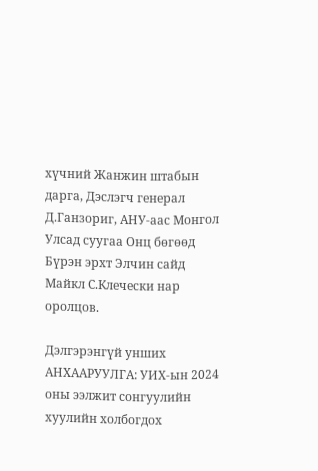хүчний Жанжин штабын дарга, Дэслэгч генерал Д.Ганзориг, АНУ-аас Монгол Улсад суугаа Онц бөгөөд Бүрэн эрхт Элчин сайд Майкл С.Клечески нар оролцов.

Дэлгэрэнгүй унших
АНХААРУУЛГА: УИХ-ын 2024 оны ээлжит сонгуулийн хуулийн холбогдох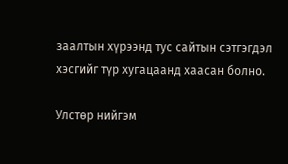заалтын хүрээнд тус сайтын сэтгэгдэл хэсгийг түр хугацаанд хаасан болно.

Улстөр нийгэм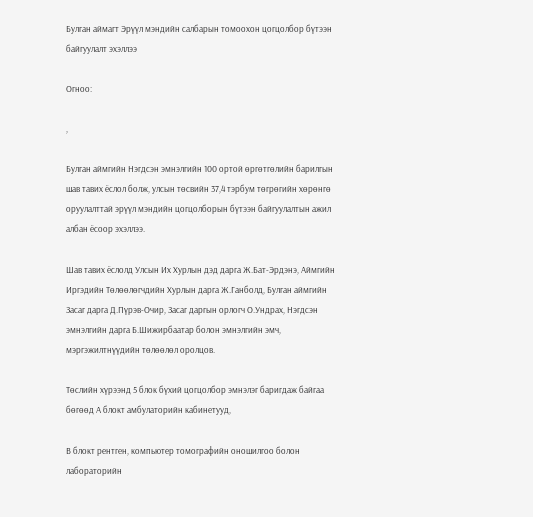Булган аймагт Эрүүл мэндийн салбарын томоохон цогцолбор бүтээн байгуулалт эхэллээ

Огноо:

,

Булган аймгийн Нэгдсэн эмнэлгийн 100 ортой өргөтгөлийн барилгын шав тавих ёслол болж, улсын төсвийн 37,4 тэрбум төгрөгийн хөрөнгө оруулалттай эрүүл мэндийн цогцолборын бүтээн байгуулалтын ажил албан ёсоор эхэллээ.

Шав тавих ёслолд Улсын Их Хурлын дэд дарга Ж.Бат-Эрдэнэ, Аймгийн Иргэдийн Төлөөлөгчдийн Хурлын дарга Ж.Ганболд, Булган аймгийн Засаг дарга Д.Пүрэв-Очир, Засаг даргын орлогч О.Ундрах, Нэгдсэн эмнэлгийн дарга Б.Шижирбаатар болон эмнэлгийн эмч, мэргэжилтнүүдийн төлөөлөл оролцов.

Төслийн хүрээнд 5 блок бүхий цогцолбор эмнэлэг баригдаж байгаа бөгөөд А блокт амбулаторийн кабинетууд,

В блокт рентген, компьютер томографийн оношилгоо болон лабораторийн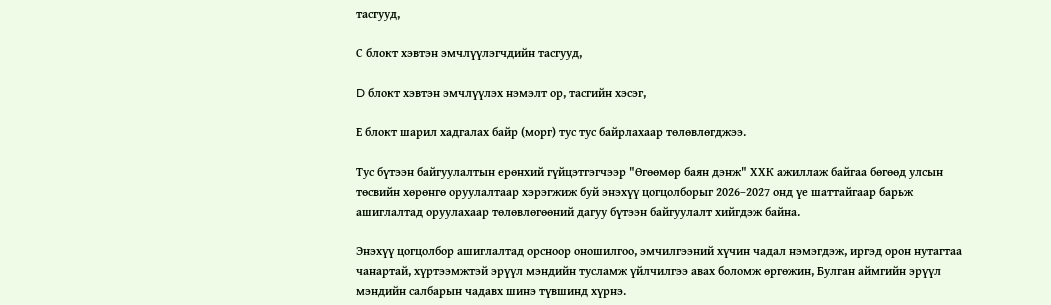тасгууд,

С блокт хэвтэн эмчлүүлэгчдийн тасгууд,

D блокт хэвтэн эмчлүүлэх нэмэлт ор, тасгийн хэсэг,

Е блокт шарил хадгалах байр (морг) тус тус байрлахаар төлөвлөгджээ.

Тус бүтээн байгуулалтын ерөнхий гүйцэтгэгчээр "Өгөөмөр баян дэнж" ХХК ажиллаж байгаа бөгөөд улсын төсвийн хөрөнгө оруулалтаар хэрэгжиж буй энэхүү цогцолборыг 2026–2027 онд үе шаттайгаар барьж ашиглалтад оруулахаар төлөвлөгөөний дагуу бүтээн байгуулалт хийгдэж байна.

Энэхүү цогцолбор ашиглалтад орсноор оношилгоо, эмчилгээний хүчин чадал нэмэгдэж, иргэд орон нутагтаа чанартай, хүртээмжтэй эрүүл мэндийн тусламж үйлчилгээ авах боломж өргөжин, Булган аймгийн эрүүл мэндийн салбарын чадавх шинэ түвшинд хүрнэ.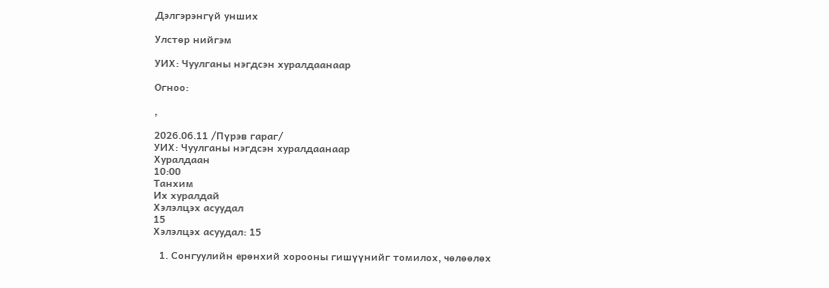Дэлгэрэнгүй унших

Улстөр нийгэм

УИХ: Чуулганы нэгдсэн хуралдаанаар

Огноо:

,

2026.06.11 /Пүрэв гараг/
УИХ: Чуулганы нэгдсэн хуралдаанаар
Хуралдаан
10:00
Танхим
Их хуралдай
Хэлэлцэх асуудал
15
Хэлэлцэх асуудал: 15

  1. Сонгуулийн ерөнхий хорооны гишүүнийг томилох, чөлөөлөх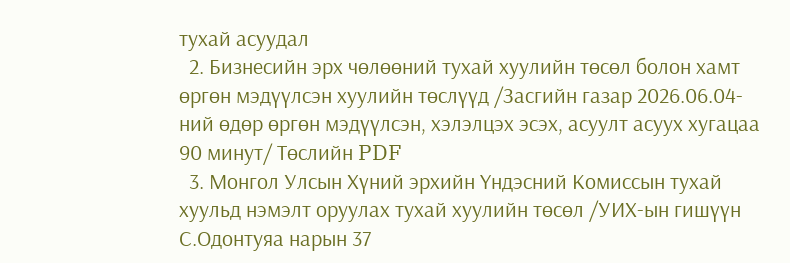тухай асуудал
  2. Бизнесийн эрх чөлөөний тухай хуулийн төсөл болон хамт өргөн мэдүүлсэн хуулийн төслүүд /Засгийн газар 2026.06.04-ний өдөр өргөн мэдүүлсэн, хэлэлцэх эсэх, асуулт асуух хугацаа 90 минут/ Төслийн PDF
  3. Монгол Улсын Хүний эрхийн Үндэсний Комиссын тухай хуульд нэмэлт оруулах тухай хуулийн төсөл /УИХ-ын гишүүн С.Одонтуяа нарын 37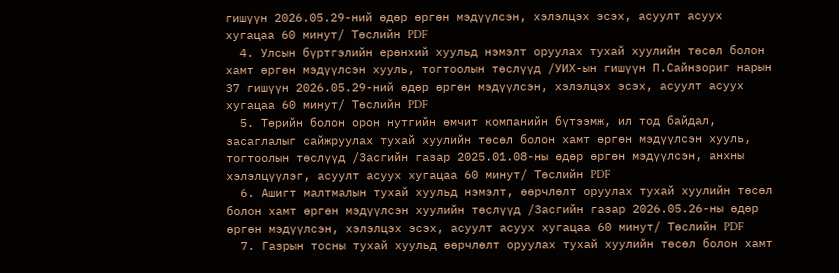гишүүн 2026.05.29-ний өдөр өргөн мэдүүлсэн, хэлэлцэх эсэх, асуулт асуух хугацаа 60 минут/ Төслийн PDF
  4. Улсын бүртгэлийн ерөнхий хуульд нэмэлт оруулах тухай хуулийн төсөл болон хамт өргөн мэдүүлсэн хууль, тогтоолын төслүүд /УИХ-ын гишүүн П.Сайнзориг нарын 37 гишүүн 2026.05.29-ний өдөр өргөн мэдүүлсэн, хэлэлцэх эсэх, асуулт асуух хугацаа 60 минут/ Төслийн PDF
  5. Төрийн болон орон нутгийн өмчит компанийн бүтээмж, ил тод байдал, засаглалыг сайжруулах тухай хуулийн төсөл болон хамт өргөн мэдүүлсэн хууль, тогтоолын төслүүд /Засгийн газар 2025.01.08-ны өдөр өргөн мэдүүлсэн, анхны хэлэлцүүлэг, асуулт асуух хугацаа 60 минут/ Төслийн PDF
  6. Ашигт малтмалын тухай хуульд нэмэлт, өөрчлөлт оруулах тухай хуулийн төсөл болон хамт өргөн мэдүүлсэн хуулийн төслүүд /Засгийн газар 2026.05.26-ны өдөр өргөн мэдүүлсэн, хэлэлцэх эсэх, асуулт асуух хугацаа 60 минут/ Төслийн PDF
  7. Газрын тосны тухай хуульд өөрчлөлт оруулах тухай хуулийн төсөл болон хамт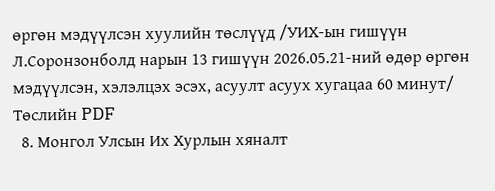өргөн мэдүүлсэн хуулийн төслүүд /УИХ-ын гишүүн Л.Соронзонболд нарын 13 гишүүн 2026.05.21-ний өдөр өргөн мэдүүлсэн, хэлэлцэх эсэх, асуулт асуух хугацаа 60 минут/ Төслийн PDF
  8. Монгол Улсын Их Хурлын хяналт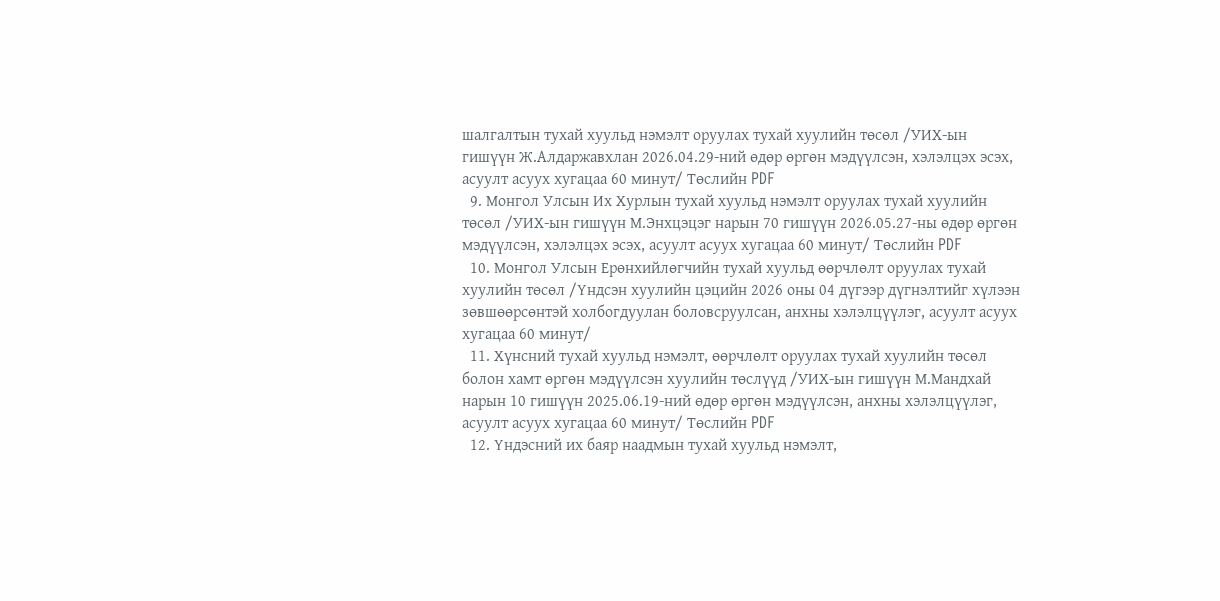шалгалтын тухай хуульд нэмэлт оруулах тухай хуулийн төсөл /УИХ-ын гишүүн Ж.Алдаржавхлан 2026.04.29-ний өдөр өргөн мэдүүлсэн, хэлэлцэх эсэх, асуулт асуух хугацаа 60 минут/ Төслийн PDF
  9. Монгол Улсын Их Хурлын тухай хуульд нэмэлт оруулах тухай хуулийн төсөл /УИХ-ын гишүүн М.Энхцэцэг нарын 70 гишүүн 2026.05.27-ны өдөр өргөн мэдүүлсэн, хэлэлцэх эсэх, асуулт асуух хугацаа 60 минут/ Төслийн PDF
  10. Монгол Улсын Ерөнхийлөгчийн тухай хуульд өөрчлөлт оруулах тухай хуулийн төсөл /Үндсэн хуулийн цэцийн 2026 оны 04 дүгээр дүгнэлтийг хүлээн зөвшөөрсөнтэй холбогдуулан боловсруулсан, анхны хэлэлцүүлэг, асуулт асуух хугацаа 60 минут/
  11. Хүнсний тухай хуульд нэмэлт, өөрчлөлт оруулах тухай хуулийн төсөл болон хамт өргөн мэдүүлсэн хуулийн төслүүд /УИХ-ын гишүүн М.Мандхай нарын 10 гишүүн 2025.06.19-ний өдөр өргөн мэдүүлсэн, анхны хэлэлцүүлэг, асуулт асуух хугацаа 60 минут/ Төслийн PDF
  12. Үндэсний их баяр наадмын тухай хуульд нэмэлт,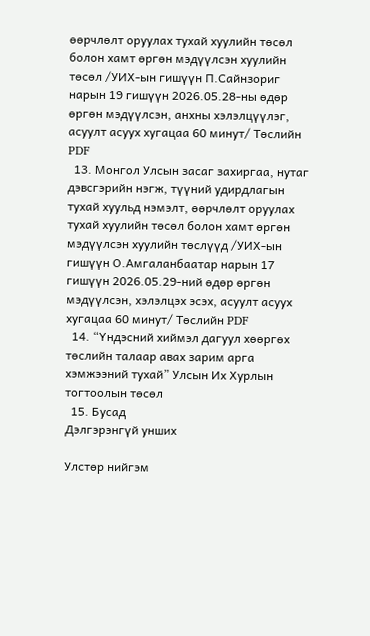өөрчлөлт оруулах тухай хуулийн төсөл болон хамт өргөн мэдүүлсэн хуулийн төсөл /УИХ-ын гишүүн П.Сайнзориг нарын 19 гишүүн 2026.05.28-ны өдөр өргөн мэдүүлсэн, анхны хэлэлцүүлэг, асуулт асуух хугацаа 60 минут/ Төслийн PDF
  13. Монгол Улсын засаг захиргаа, нутаг дэвсгэрийн нэгж, түүний удирдлагын тухай хуульд нэмэлт, өөрчлөлт оруулах тухай хуулийн төсөл болон хамт өргөн мэдүүлсэн хуулийн төслүүд /УИХ-ын гишүүн О.Амгаланбаатар нарын 17 гишүүн 2026.05.29-ний өдөр өргөн мэдүүлсэн, хэлэлцэх эсэх, асуулт асуух хугацаа 60 минут/ Төслийн PDF
  14. “Үндэсний хиймэл дагуул хөөргөх төслийн талаар авах зарим арга хэмжээний тухай” Улсын Их Хурлын тогтоолын төсөл
  15. Бусад
Дэлгэрэнгүй унших

Улстөр нийгэм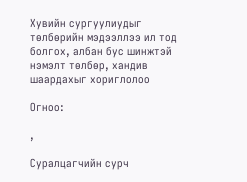Хувийн сургуулиудыг төлбөрийн мэдээллээ ил тод болгох, албан бус шинжтэй нэмэлт төлбөр, хандив шаардахыг хориглолоо

Огноо:

,

Суралцагчийн сурч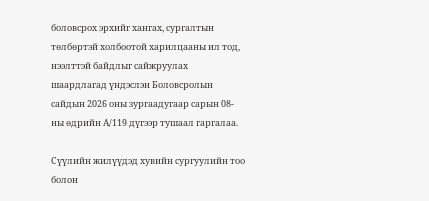боловсрох эрхийг хангах, сургалтын төлбөртэй холбоотой харилцааны ил тод, нээлттэй байдлыг сайжруулах шаардлагад үндэслэн Боловсролын сайдын 2026 оны зургаадугаар сарын 08-ны өдрийн А/119 дүгээр тушаал гаргалаа.

Сүүлийн жилүүдэд хувийн сургуулийн тоо болон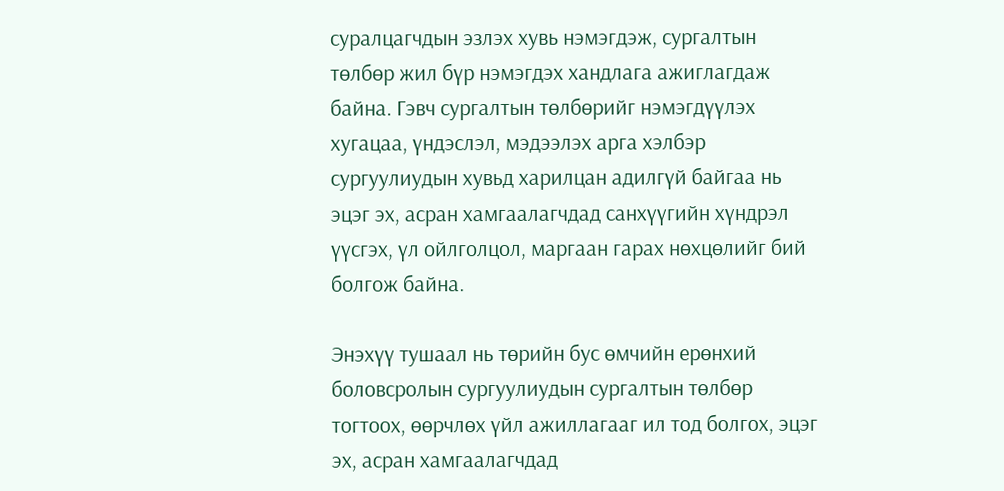суралцагчдын эзлэх хувь нэмэгдэж, сургалтын төлбөр жил бүр нэмэгдэх хандлага ажиглагдаж байна. Гэвч сургалтын төлбөрийг нэмэгдүүлэх хугацаа, үндэслэл, мэдээлэх арга хэлбэр сургуулиудын хувьд харилцан адилгүй байгаа нь эцэг эх, асран хамгаалагчдад санхүүгийн хүндрэл үүсгэх, үл ойлголцол, маргаан гарах нөхцөлийг бий болгож байна.

Энэхүү тушаал нь төрийн бус өмчийн ерөнхий боловсролын сургуулиудын сургалтын төлбөр тогтоох, өөрчлөх үйл ажиллагааг ил тод болгох, эцэг эх, асран хамгаалагчдад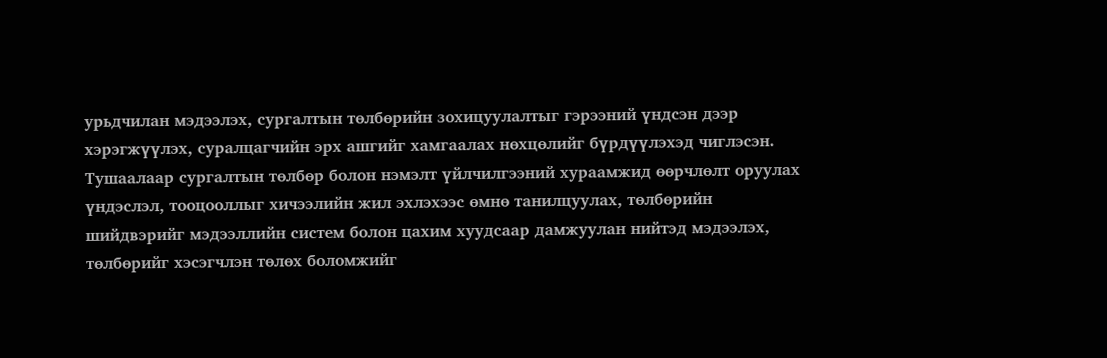урьдчилан мэдээлэх, сургалтын төлбөрийн зохицуулалтыг гэрээний үндсэн дээр хэрэгжүүлэх, суралцагчийн эрх ашгийг хамгаалах нөхцөлийг бүрдүүлэхэд чиглэсэн.
Тушаалаар сургалтын төлбөр болон нэмэлт үйлчилгээний хураамжид өөрчлөлт оруулах үндэслэл, тооцооллыг хичээлийн жил эхлэхээс өмнө танилцуулах, төлбөрийн шийдвэрийг мэдээллийн систем болон цахим хуудсаар дамжуулан нийтэд мэдээлэх, төлбөрийг хэсэгчлэн төлөх боломжийг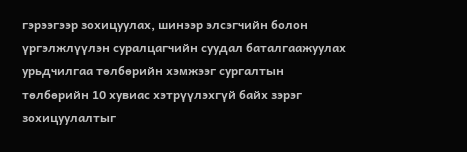гэрээгээр зохицуулах, шинээр элсэгчийн болон үргэлжлүүлэн суралцагчийн суудал баталгаажуулах урьдчилгаа төлбөрийн хэмжээг сургалтын төлбөрийн 10 хувиас хэтрүүлэхгүй байх зэрэг зохицуулалтыг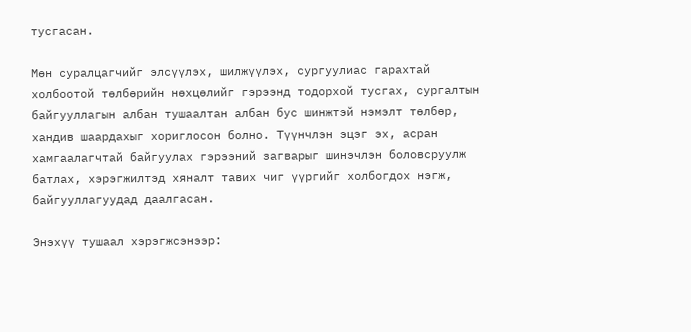тусгасан.

Мөн суралцагчийг элсүүлэх, шилжүүлэх, сургуулиас гарахтай холбоотой төлбөрийн нөхцөлийг гэрээнд тодорхой тусгах, сургалтын байгууллагын албан тушаалтан албан бус шинжтэй нэмэлт төлбөр, хандив шаардахыг хориглосон болно. Түүнчлэн эцэг эх, асран хамгаалагчтай байгуулах гэрээний загварыг шинэчлэн боловсруулж батлах, хэрэгжилтэд хяналт тавих чиг үүргийг холбогдох нэгж, байгууллагуудад даалгасан.

Энэхүү тушаал хэрэгжсэнээр: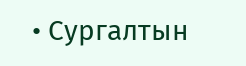• Сургалтын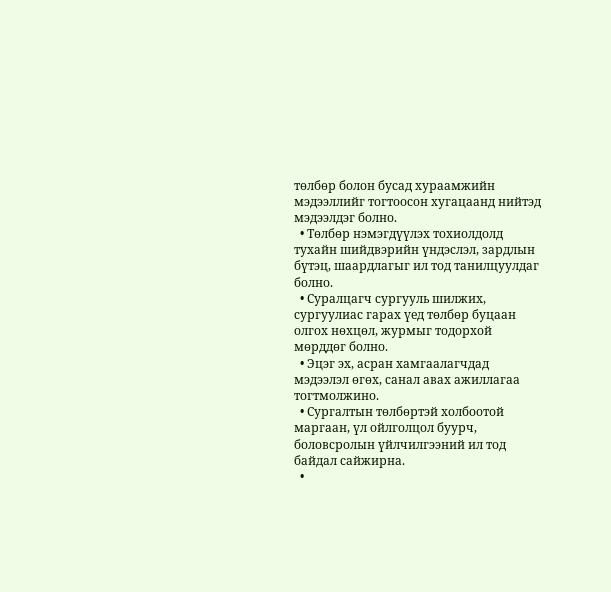төлбөр болон бусад хураамжийн мэдээллийг тогтоосон хугацаанд нийтэд мэдээлдэг болно.
  • Төлбөр нэмэгдүүлэх тохиолдолд тухайн шийдвэрийн үндэслэл, зардлын бүтэц, шаардлагыг ил тод танилцуулдаг болно.
  • Суралцагч сургууль шилжих, сургуулиас гарах үед төлбөр буцаан олгох нөхцөл, журмыг тодорхой мөрддөг болно.
  • Эцэг эх, асран хамгаалагчдад мэдээлэл өгөх, санал авах ажиллагаа тогтмолжино.
  • Сургалтын төлбөртэй холбоотой маргаан, үл ойлголцол буурч, боловсролын үйлчилгээний ил тод байдал сайжирна.
  •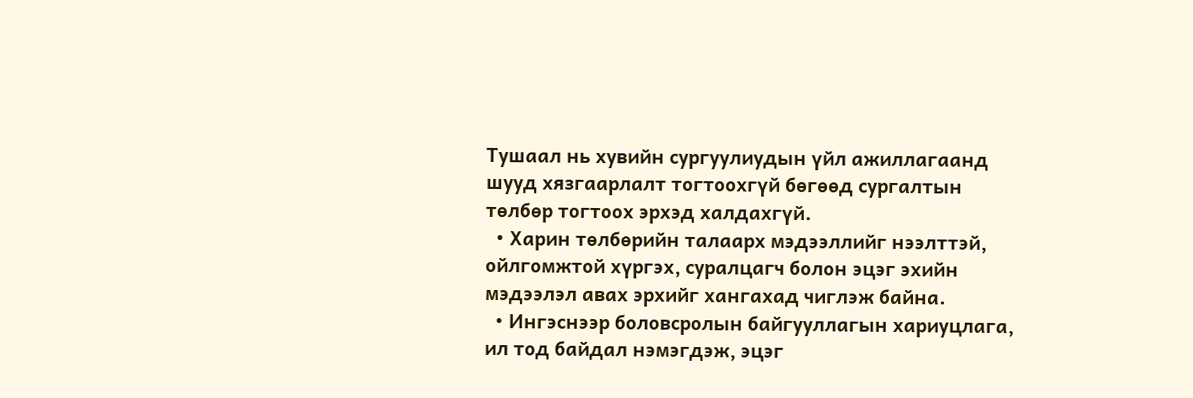Тушаал нь хувийн сургуулиудын үйл ажиллагаанд шууд хязгаарлалт тогтоохгүй бөгөөд сургалтын төлбөр тогтоох эрхэд халдахгүй.
  • Харин төлбөрийн талаарх мэдээллийг нээлттэй, ойлгомжтой хүргэх, суралцагч болон эцэг эхийн мэдээлэл авах эрхийг хангахад чиглэж байна.
  • Ингэснээр боловсролын байгууллагын хариуцлага, ил тод байдал нэмэгдэж, эцэг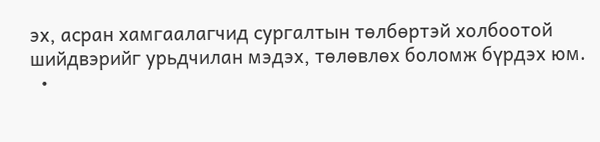эх, асран хамгаалагчид сургалтын төлбөртэй холбоотой шийдвэрийг урьдчилан мэдэх, төлөвлөх боломж бүрдэх юм.
  •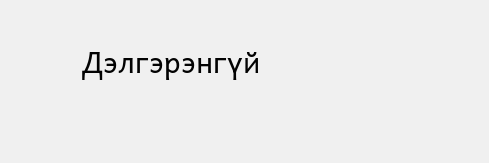Дэлгэрэнгүй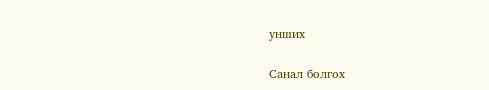унших

Санал болгох